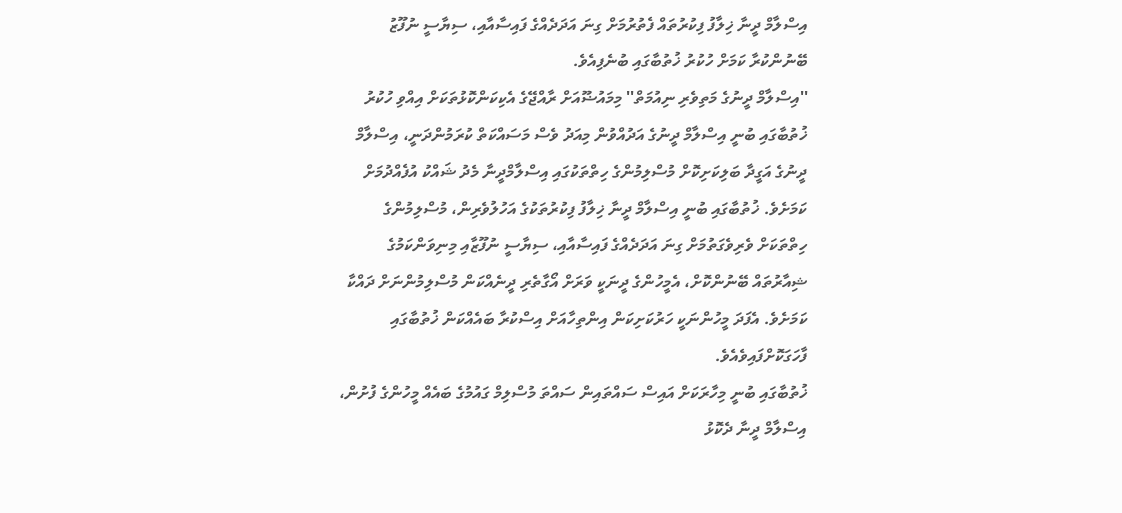އިސްލާމް ދީނާ ޚިލާފު ފިކުރުތައް ފެތުރުމަށް ގިނަ އަދަދެއްގެ ފައިސާއާއި، ސިޔާސީ ނުފޫޒު ބޭނުންކުރާ ކަމަށް ހުކުރު ޚުތުބާގައި ބުނެފިއެވެ.
''އިސްލާމް ދީނުގެ މަތިވެރި ނިއުމަތް'' މިމައުޟޫއަށް ރާއްޖޭގެ އެކިކަންކޮޅުތަކަށް އިއްވި ހުކުރު ޚުތުބާގައި ބުނީ އިސްލާމް ދީނުގެ އަދުއްވުން މިއަދު ވެސް މަސައްކަތް ކުރަމުންދަނީ، އިސްލާމް ދީނުގެ އަގީދާ ބަލިކަށިކޮށް މުސްލިމުންގެ ހިތްތަކުގައި އިސްލާމްދީނާ މެދު ޝައްކު އުފެއްދުމަށް ކަމަށެވެ. ޚުތުބާގައި ބުނީ އިސްލާމް ދީނާ ޚިލާފު ފިކުރުތަކުގެ އަހުލުވެރިން، މުސްލިމުންގެ ހިތްތަކަށް ވެރިވެގަތުމަށް ގިނަ އަދަދެއްގެ ފައިސާއާއި، ސިޔާސީ ނުފޫޒާއި މިނިވަންކަމުގެ ޝިއާރުތައް ބޭނުންކޮށް، އެމީހުންގެ ދީނަކީ ވަރަށް އޯގާތެރި ދީނެއްކަން މުސްލިމުންނަށް ދައްކާ ކަމަށެވެ. އެފަދަ މީހުންނަކީ ހަރުކަށިކަން އިންތިހާއަށް އިސްކުރާ ބައެއްކަން ޚުތުބާގައި ފާހަގަކޮށްފައިވެއެވެ.
ޚުތުބާގައި ބުނީ މިހާރަކަށް އައިސް ސައްތައިން ސައްތަ މުސްލިމް ގައުމުގެ ބައެއް މީހުންގެ ފުށުން، އިސްލާމް ދީނާ ދެކޮޅު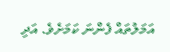އަމަލުތައް ފެންނަ ކަމަށެވެ. އަދި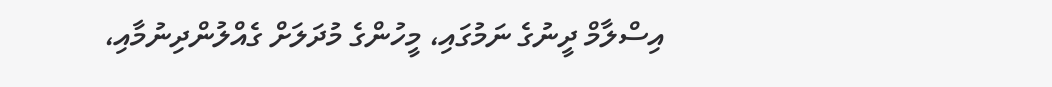އިސްލާމް ދީނުގެ ނަމުގައި، މީހުންގެ މުދަލަށް ގެއްލުންދިނުމާއި،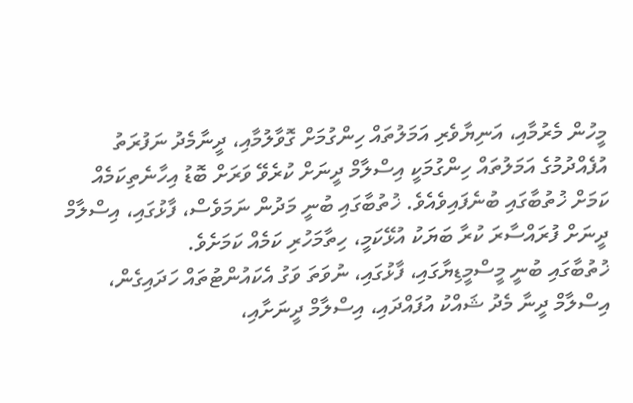މީހުން މެރުމާއި، އަނިޔާވެރި އަމަލުތައް ހިންގުމަށް ގޮވާލުމާއި، ދީނާމެދު ނަފުރަތު އުފެއްދުމުގެ އަމަލުތައް ހިންގުމަކީ އިސްލާމް ދީނަށް ކުރެވޭ ވަރަށް ބޮޑު އިހާނެތިކަމެއް ކަމަށް ޚުތުބާގައި ބުނެފައިވެއެވެ. ޚުތުބާގައި ބުނީ މަދުން ނަމަވެސް، ފާޅުގައި، އިސްލާމް ދީނަށް ފުރައްސާރަ ކުރާ ބަޔަކު އުޅޭކަމީ، ހިތާމަހުރި ކަމެއް ކަމަށެވެ.
ޚުތުބާގައި ބުނީ މީސްމީޑިޔާގައި، ފާޅުގައި، ނުވަތަ ވަގު އެކައުންޓުތައް ހަދައިގެން، އިސްލާމް ދީނާ މެދު ޝައްކު އުފައްދައި، އިސްލާމް ދީނަށާއި،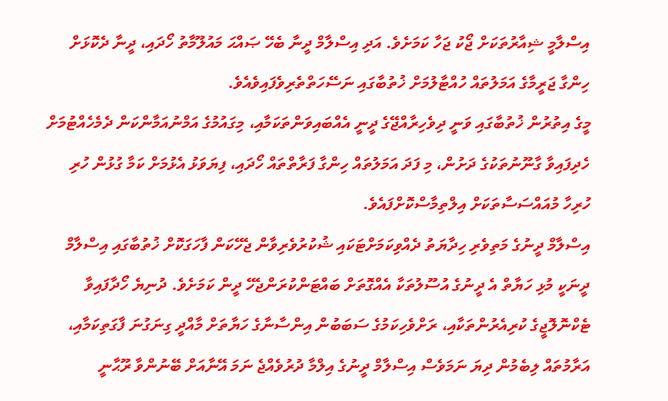އިސްލާމީ ޝިއާރުތަކަށް ޖޯކު ޖަހާ ކަމަށެވެ. އަދި އިސްލާމް ދީނާ ބެހޭ ޞައްޙަ މައުލޫމާތު ހޯދައި، ދީނާ ދެކޮޅަށް ހިންގާ ޖަރީމާގެ އަމަލުތައް ހުއްޓާލުމަށް ޚުތުބާގައި ނަސޭހަތްތެރިވެފައިވެއެވެ.
މީގެ އިތުރުން ޚުތުބާގައި ވަނީ ދިވެހިރާއްޖޭގެ ދީނީ އެއްބައިވަންތަކަމާއި، މިގައުމުގެ އަމްނުއަމާންކަން ދެމެހެއްޓުމަށް ހެދިފައިވާ ގާނޫނުތަކުގެ ދަށުން، މި ފަދަ އަމަލުތައް ހިންގާ ފަރާތްތައް ހޯދައި، ފިޔަވަޅު އެޅުމަށް ކަމާ ގުޅުން ހުރި ހުރިހާ މުއައްސަސާތަކަށް އިލްތިމާސްކޮށްފައެވެ.
އިސްލާމް ދީނުގެ މަތިވެރި ހިދާޔަތު ދެއްވިކަމަށްޓަކައި ޝުކުރުވެރިވާން ޖެހޭކަން ފާހަގަކޮށް ޚުތުބާގައި އިސްލާމް ދީނަކީ މުޅި ހަޔާތް އެ ދީނުގެ އުސޫލުތަކާ އެއްގޮތަށް ބައްޓަންކުރަންޖެހޭ ދީން ކަމަށެވެ. ދުނިޔެ ހޯދާފައިވާ ޓެކްނޮލޮޖީގެ ކުރިއެރުންތަކާއި، ރަށްވެހިކަމުގެ ސަބަބުން އިންސާނާގެ ހަޔާތަށް މާއްދީ ގިނަގުނަ ފާގަތިކަމާއި، އަރާމުތައް ލިބެމުން ދިޔަ ނަމަވެސް އިސްލާމް ދީނުގެ އިލްމާ ދުރުވެއްޖެ ނަމަ އޭނާއަށް ބޭނުންވާ ރޫޙާނީ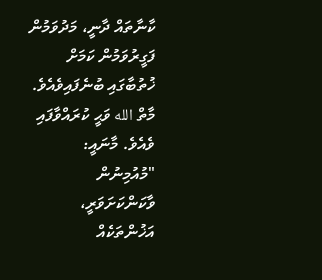ކާނާތައް ދާނީ، މަދުވަމުން ފަގީރުވަމުން ކަމަށް ޚުތުބާގައި ބުނެފައިވެއެވެ.
މާތް الله ވަޙީ ކުރައްވާފައި ވެއެވެ. މާނައީ: "މުއުމިނުން ވާކަންކަށަވަރީ، އަޚުންތަކެއް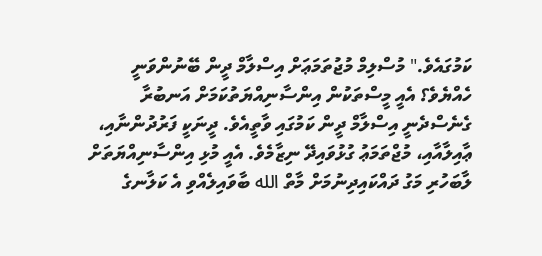ކަމުގައެވެ." މުސްލިމް މުޖުތަމަޢަށް އިސްލާމް ދީން ބޭނުންވަނީ ހެއްޔެވެ؟ އެއީ މީސްތަކުން އިންސާނިއްޔަތުކަމަށް އަނބުރާ ގެނެސްދެނީ އިސްލާމް ދީން ކަމުގައި ވާތީއެވެ. ދީނަކީ ފަރުދުންނާއި، ޢާއިލާއާއި، މުޖްތަމަޢު ގުޅުވައިދޭ ނިޒާމެވެ. އެއީ މުޅި އިންސާނިއްޔަތަށް ލާބަހުރި މަގު ދައްކައިދިނުމަށް މާތް الله ބާވައިލެއްވި އެ ކަލާނގެ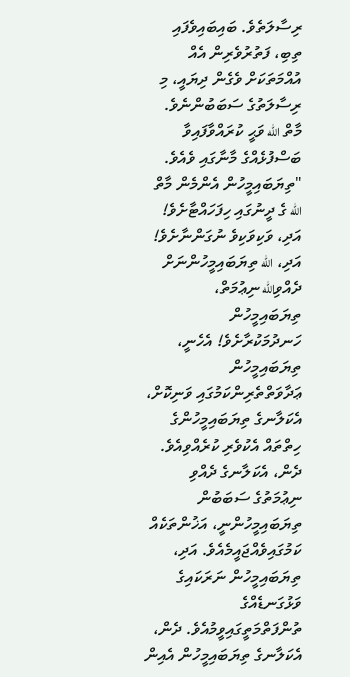ރިސާލަތެވެ. ބައިބައިވެފައި ތިބި، ފަތުރުވެރިން އެއް އުއްމަތަކަށް ވެގެން ދިޔައީ، މި ރިސާލަތުގެ ސަބަބުންނެވެ. މާތް الله ވަޙީ ކުރައްވާފައިވާ ބަސްފުޅެއްގެ މާނާގައި ވެއެވެ. "ތިޔަބައިމީހުން އެންމެން މާތް الله ގެ ދީނުގައި ހިފަހައްޓާށެވެ! އަދި، ވަކިވަކިވެ ނުގަންނާށެވެ! އަދި، الله ތިޔަބައިމީހުންނަށް ދެއްވިالله ނިޢުމަތް، ތިޔަބައިމީހުން ހަނދުމަކުރާށެވެ! އެހެނީ، ތިޔަބައިމީހުން ޢަދާވަތްތެރިންކަމުގައި ވަނިކޮށް، އެކަލާނގެ ތިޔަބައިމީހުންގެ ހިތްތައް އެކުވެރި ކުރެއްވިއެވެ. ދެން، އެކަލާނގެ ދެއްވި ނިޢުމަތުގެ ސަބަބުން ތިޔަބައިމީހުންނީ، އަޚުންތަކެއް ކަމުގައިވެއްޖައީމެއެވެ. އަދި، ތިޔަބައިމީހުން ނަރަކައިގެ ވަޅުގަނޑެއްގެ ތުންފަތްމަތީގައިވީމުއެވެ. ދެން، އެކަލާނގެ ތިޔަބައިމީހުން އެއިން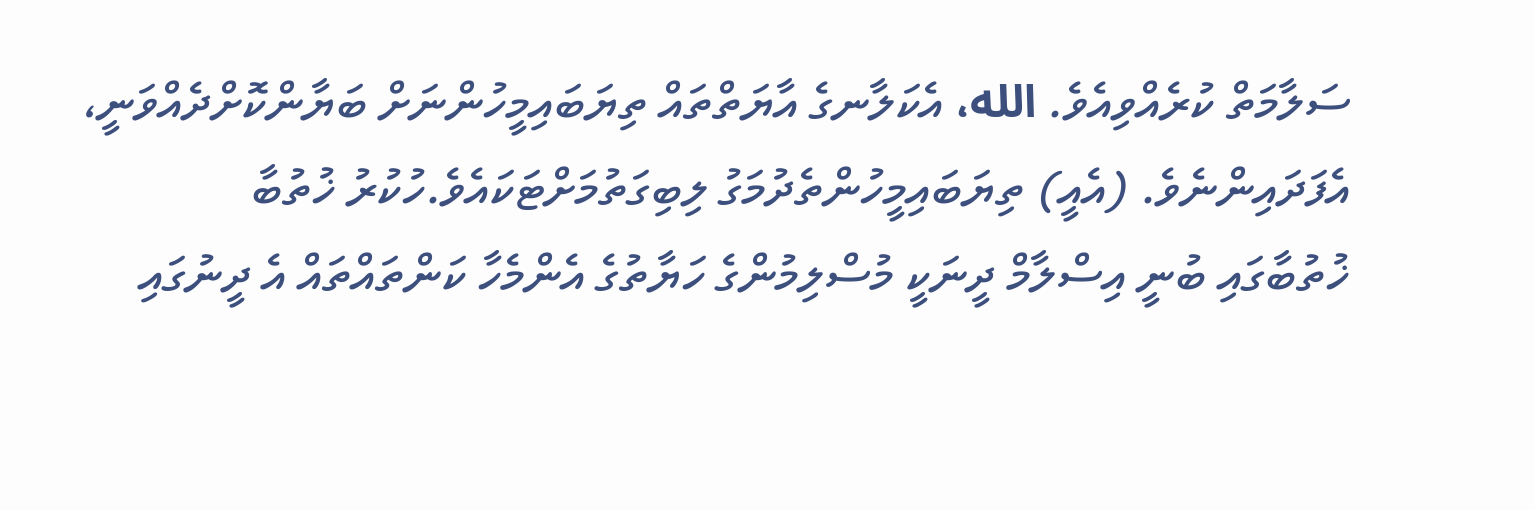ސަލާމަތް ކުރެއްވިއެވެ. الله، އެކަލާނގެ އާޔަތްތައް ތިޔަބައިމީހުންނަށް ބަޔާންކޮށްދެއްވަނީ، އެފަދައިންނެވެ. (އެއީ) ތިޔަބައިމީހުންތެދުމަގު ލިބިގަތުމަށްޓަކައެވެ.ހުކުރު ޚުތުބާ
ޚުތުބާގައި ބުނީ އިސްލާމް ދީނަކީ މުސްލިމުންގެ ހަޔާތުގެ އެންމެހާ ކަންތައްތައް އެ ދީނުގައި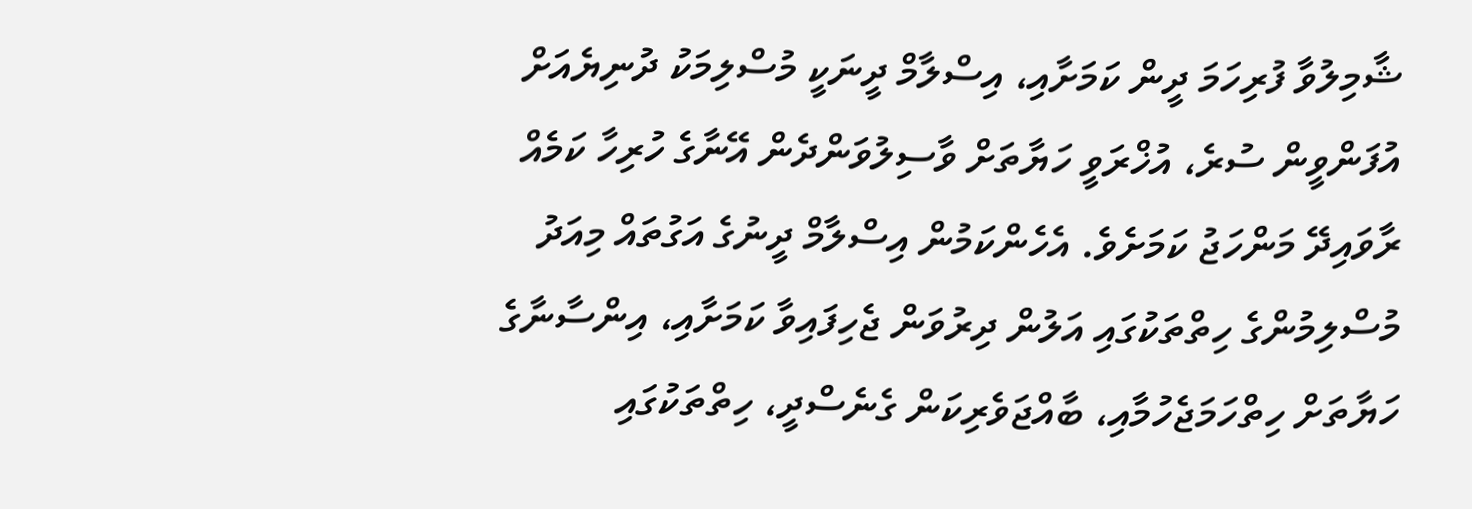ޝާމިލުވާ ފުރިހަމަ ދީން ކަމަށާއި، އިސްލާމް ދީނަކީ މުސްލިމަކު ދުނިޔެއަށް އުފަންވީން ސުރެ، އުޚްރަވީ ހަޔާތަށް ވާސިލުވަންދެން އޭނާގެ ހުރިހާ ކަމެއް ރާވައިދޭ މަންހަޖު ކަމަށެވެ. އެހެންކަމުން އިސްލާމް ދީނުގެ އަގުތައް މިއަދު މުސްލިމުންގެ ހިތްތަކުގައި އަލުން ދިރުވަން ޖެހިފައިވާ ކަމަށާއި، އިންސާނާގެ ހަޔާތަށް ހިތްހަމަޖެހުމާއި، ބާއްޖަވެރިކަން ގެނެސްދީ، ހިތްތަކުގައި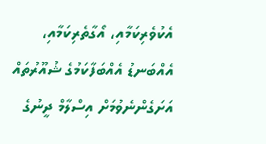އެކުވެރިކަމާއި، އޯގާތެރިކަމާއި، އެއްބަނޑު އެއްބަފާކަމުގެ ޝުއޫރުތައް އަށަގެންނެވުމަށް އިސްލާމް ދީނުގެ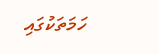ހަމަތަކުގައި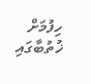ހިފުމަށް ޚުތުބާގައި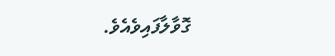ގޮވާލާފައިވެއެވެ.